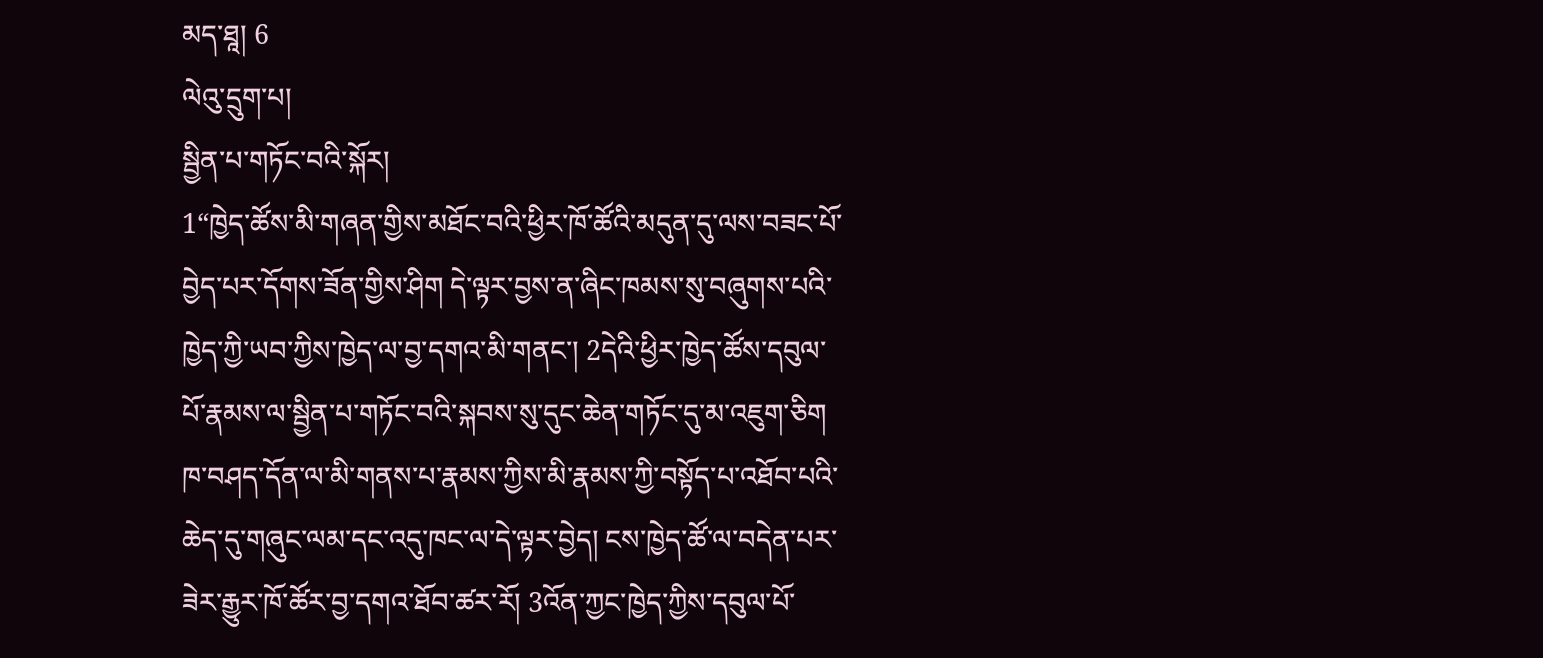མད་ཐཱ། 6
ལེའུ་དྲུག་པ།
སྦྱིན་པ་གཏོང་བའི་སྐོར།
1“ཁྱེད་ཚོས་མི་གཞན་གྱིས་མཐོང་བའི་ཕྱིར་ཁོ་ཚོའི་མདུན་དུ་ལས་བཟང་པོ་བྱེད་པར་དོགས་ཟོན་གྱིས་ཤིག དེ་ལྟར་བྱས་ན་ཞིང་ཁམས་སུ་བཞུགས་པའི་ཁྱེད་ཀྱི་ཡབ་ཀྱིས་ཁྱེད་ལ་བྱ་དགའ་མི་གནང་། 2དེའི་ཕྱིར་ཁྱེད་ཚོས་དབུལ་པོ་རྣམས་ལ་སྦྱིན་པ་གཏོང་བའི་སྐབས་སུ་དུང་ཆེན་གཏོང་དུ་མ་འཇུག་ཅིག ཁ་བཤད་དོན་ལ་མི་གནས་པ་རྣམས་ཀྱིས་མི་རྣམས་ཀྱི་བསྟོད་པ་འཐོབ་པའི་ཆེད་དུ་གཞུང་ལམ་དང་འདུ་ཁང་ལ་དེ་ལྟར་བྱེད། ངས་ཁྱེད་ཚོ་ལ་བདེན་པར་ཟེར་རྒྱུར་ཁོ་ཚོར་བྱ་དགའ་ཐོབ་ཚར་རོ། 3འོན་ཀྱང་ཁྱེད་ཀྱིས་དབུལ་པོ་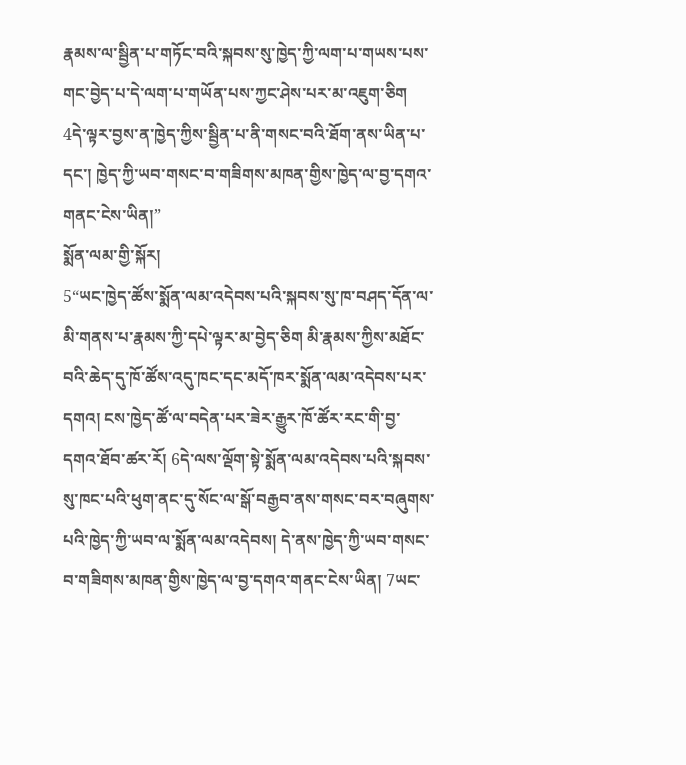རྣམས་ལ་སྦྱིན་པ་གཏོང་བའི་སྐབས་སུ་ཁྱེད་ཀྱི་ལག་པ་གཡས་པས་གང་བྱེད་པ་དེ་ལག་པ་གཡོན་པས་ཀྱང་ཤེས་པར་མ་འཇུག་ཅིག 4དེ་ལྟར་བྱས་ན་ཁྱེད་ཀྱིས་སྦྱིན་པ་ནི་གསང་བའི་ཐོག་ནས་ཡིན་པ་དང་། ཁྱེད་ཀྱི་ཡབ་གསང་བ་གཟིགས་མཁན་གྱིས་ཁྱེད་ལ་བྱ་དགའ་གནང་ངེས་ཡིན།”
སྨོན་ལམ་གྱི་སྐོར།
5“ཡང་ཁྱེད་ཚོས་སྨོན་ལམ་འདེབས་པའི་སྐབས་སུ་ཁ་བཤད་དོན་ལ་མི་གནས་པ་རྣམས་ཀྱི་དཔེ་ལྟར་མ་བྱེད་ཅིག མི་རྣམས་ཀྱིས་མཐོང་བའི་ཆེད་དུ་ཁོ་ཚོས་འདུ་ཁང་དང་མདོ་ཁར་སྨོན་ལམ་འདེབས་པར་དགའ། ངས་ཁྱེད་ཚོ་ལ་བདེན་པར་ཟེར་རྒྱུར་ཁོ་ཚོར་རང་གི་བྱ་དགའ་ཐོབ་ཚར་རོ། 6དེ་ལས་ལྡོག་སྟེ་སྨོན་ལམ་འདེབས་པའི་སྐབས་སུ་ཁང་པའི་ཕུག་ནང་དུ་སོང་ལ་སྒོ་བརྒྱབ་ནས་གསང་བར་བཞུགས་པའི་ཁྱེད་ཀྱི་ཡབ་ལ་སྨོན་ལམ་འདེབས། དེ་ནས་ཁྱེད་ཀྱི་ཡབ་གསང་བ་གཟིགས་མཁན་གྱིས་ཁྱེད་ལ་བྱ་དགའ་གནང་ངེས་ཡིན། 7ཡང་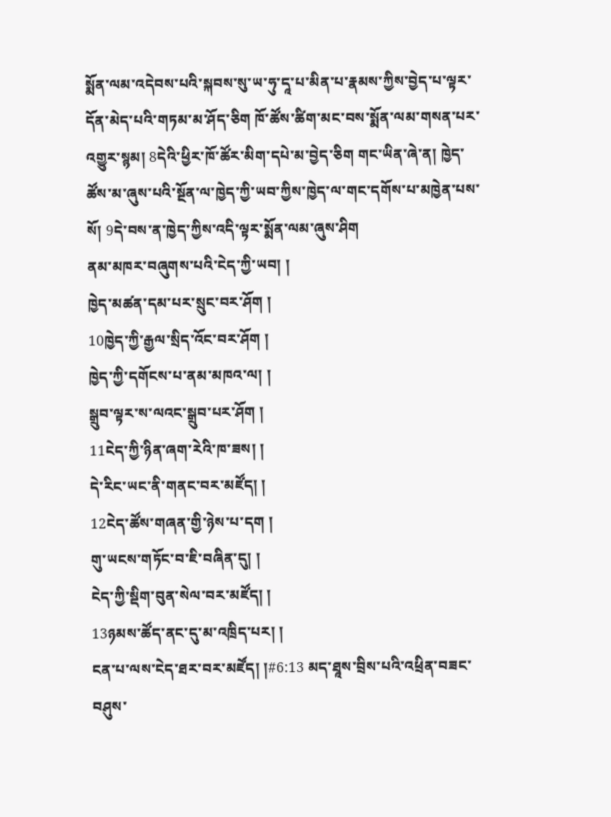སྨོན་ལམ་འདེབས་པའི་སྐབས་སུ་ཡ་ཧུ་དཱ་པ་མིན་པ་རྣམས་ཀྱིས་བྱེད་པ་ལྟར་དོན་མེད་པའི་གཏམ་མ་ཤོད་ཅིག ཁོ་ཚོས་ཚིག་མང་བས་སྨོན་ལམ་གསན་པར་འགྱུར་སྙམ། 8དེའི་ཕྱིར་ཁོ་ཚོར་མིག་དཔེ་མ་བྱེད་ཅིག གང་ཡིན་ཞེ་ན། ཁྱེད་ཚོས་མ་ཞུས་པའི་སྔོན་ལ་ཁྱེད་ཀྱི་ཡབ་ཀྱིས་ཁྱེད་ལ་གང་དགོས་པ་མཁྱེན་པས་སོ། 9དེ་བས་ན་ཁྱེད་ཀྱིས་འདི་ལྟར་སྨོན་ལམ་ཞུས་ཤིག
ནམ་མཁར་བཞུགས་པའི་ངེད་ཀྱི་ཡབ། །
ཁྱེད་མཚན་དམ་པར་སྲུང་བར་ཤོག །
10ཁྱེད་ཀྱི་རྒྱལ་སྲིད་འོང་བར་ཤོག །
ཁྱེད་ཀྱི་དགོངས་པ་ནམ་མཁའ་ལ། །
སྒྲུབ་ལྟར་ས་ལའང་སྒྲུབ་པར་ཤོག །
11ངེད་ཀྱི་ཉིན་ཞག་རེའི་ཁ་ཟས། །
དེ་རིང་ཡང་ནི་གནང་བར་མཛོད། །
12ངེད་ཚོས་གཞན་གྱི་ཉེས་པ་དག །
གུ་ཡངས་གཏོང་བ་ཇི་བཞིན་དུ། །
ངེད་ཀྱི་སྡིག་བུན་སེལ་བར་མཛོད། །
13ཉམས་ཚོད་ནང་དུ་མ་འཁྲིད་པར། །
ངན་པ་ལས་ངེད་ཐར་བར་མཛོད། །#6:13 མད་ཐཱས་བྲིས་པའི་འཕྲིན་བཟང་བཤུས་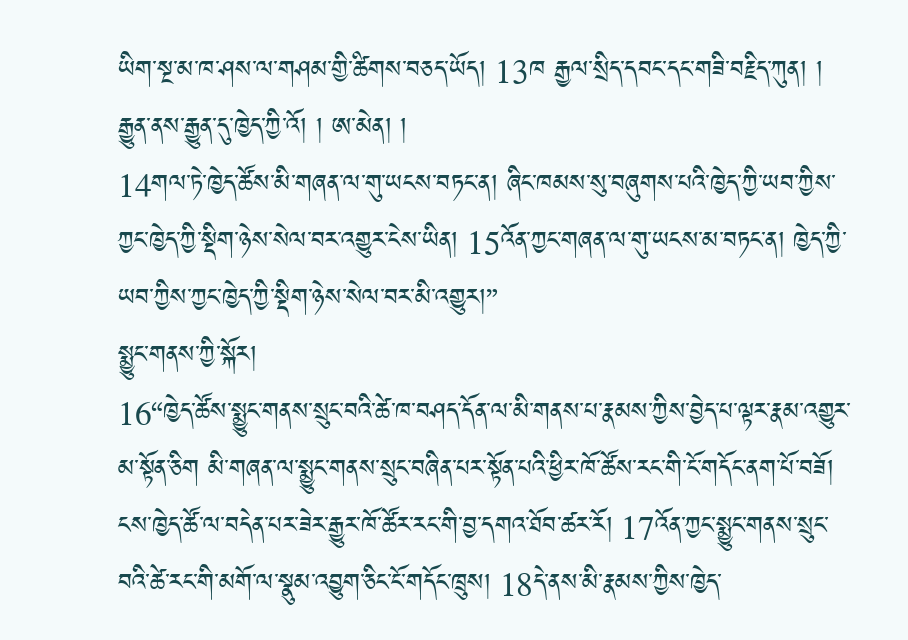ཡིག་སྔ་མ་ཁ་ཤས་ལ་གཤམ་གྱི་ཚིགས་བཅད་ཡོད། 13ཁ རྒྱལ་སྲིད་དབང་དང་གཟི་བརྗིད་ཀུན། ། རྒྱུན་ནས་རྒྱུན་དུ་ཁྱེད་ཀྱི་འོ། ། ཨ་མེན། །
14གལ་ཏེ་ཁྱེད་ཚོས་མི་གཞན་ལ་གུ་ཡངས་བཏང་ན། ཞིང་ཁམས་སུ་བཞུགས་པའི་ཁྱེད་ཀྱི་ཡབ་ཀྱིས་ཀྱང་ཁྱེད་ཀྱི་སྡིག་ཉེས་སེལ་བར་འགྱུར་ངེས་ཡིན། 15འོན་ཀྱང་གཞན་ལ་གུ་ཡངས་མ་བཏང་ན། ཁྱེད་ཀྱི་ཡབ་ཀྱིས་ཀྱང་ཁྱེད་ཀྱི་སྡིག་ཉེས་སེལ་བར་མི་འགྱུར།”
སྨྱུང་གནས་ཀྱི་སྐོར།
16“ཁྱེད་ཚོས་སྨྱུང་གནས་སྲུང་བའི་ཚེ་ཁ་བཤད་དོན་ལ་མི་གནས་པ་རྣམས་ཀྱིས་བྱེད་པ་ལྟར་རྣམ་འགྱུར་མ་སྟོན་ཅིག མི་གཞན་ལ་སྨྱུང་གནས་སྲུང་བཞིན་པར་སྟོན་པའི་ཕྱིར་ཁོ་ཚོས་རང་གི་ངོ་གདོང་ནག་པོ་བཟོ། ངས་ཁྱེད་ཚོ་ལ་བདེན་པར་ཟེར་རྒྱུར་ཁོ་ཚོར་རང་གི་བྱ་དགའ་ཐོབ་ཚར་རོ། 17འོན་ཀྱང་སྨྱུང་གནས་སྲུང་བའི་ཚེ་རང་གི་མགོ་ལ་སྣུམ་འབྱུག་ཅིང་ངོ་གདོང་ཁྲུས། 18དེ་ནས་མི་རྣམས་ཀྱིས་ཁྱེད་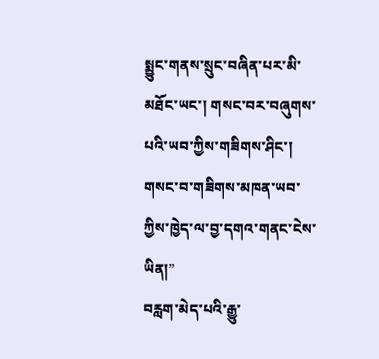སྨྱུང་གནས་སྲུང་བཞིན་པར་མི་མཐོང་ཡང་། གསང་བར་བཞུགས་པའི་ཡབ་ཀྱིས་གཟིགས་ཤིང་། གསང་བ་གཟིགས་མཁན་ཡབ་ཀྱིས་ཁྱེད་ལ་བྱ་དགའ་གནང་ངེས་ཡིན།”
བརླག་མེད་པའི་རྒྱུ་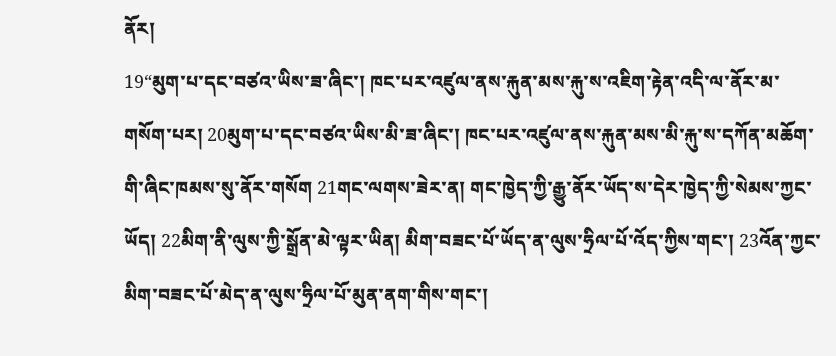ནོར།
19“མུག་པ་དང་བཙའ་ཡིས་ཟ་ཞིང་། ཁང་པར་འཛུལ་ནས་རྐུན་མས་རྐུ་ས་འཇིག་རྟེན་འདི་ལ་ནོར་མ་གསོག་པར། 20མུག་པ་དང་བཙའ་ཡིས་མི་ཟ་ཞིང་། ཁང་པར་འཛུལ་ནས་རྐུན་མས་མི་རྐུ་ས་དཀོན་མཆོག་གི་ཞིང་ཁམས་སུ་ནོར་གསོག 21གང་ལགས་ཟེར་ན། གང་ཁྱེད་ཀྱི་རྒྱུ་ནོར་ཡོད་ས་དེར་ཁྱེད་ཀྱི་སེམས་ཀྱང་ཡོད། 22མིག་ནི་ལུས་ཀྱི་སྒྲོན་མེ་ལྟར་ཡིན། མིག་བཟང་པོ་ཡོད་ན་ལུས་ཧྲིལ་པོ་འོད་ཀྱིས་གང་། 23འོན་ཀྱང་མིག་བཟང་པོ་མེད་ན་ལུས་ཧྲིལ་པོ་མུན་ནག་གིས་གང་།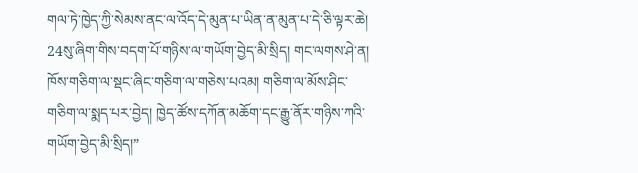གལ་ཏེ་ཁྱེད་ཀྱི་སེམས་ནང་ལ་འོད་དེ་མུན་པ་ཡིན་ན་མུན་པ་དེ་ཅི་ལྟར་ཆེ། 24སུ་ཞིག་གིས་བདག་པོ་གཉིས་ལ་གཡོག་བྱེད་མི་སྲིད། གང་ལགས་ཤེ་ན། ཁོས་གཅིག་ལ་སྡང་ཞིང་གཅིག་ལ་གཅེས་པའམ། གཅིག་ལ་མོས་ཤིང་གཅིག་ལ་སྨད་པར་བྱེད། ཁྱེད་ཚོས་དཀོན་མཆོག་དང་རྒྱུ་ནོར་གཉིས་ཀའི་གཡོག་བྱེད་མི་སྲིད།”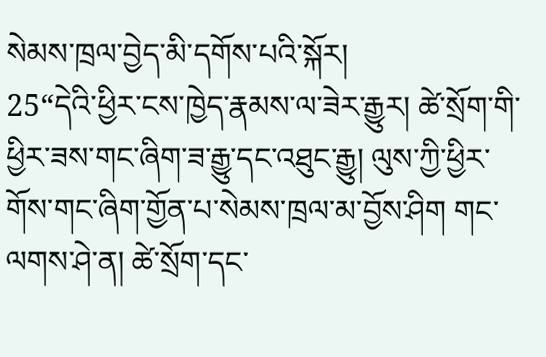སེམས་ཁྲལ་བྱེད་མི་དགོས་པའི་སྐོར།
25“དེའི་ཕྱིར་ངས་ཁྱེད་རྣམས་ལ་ཟེར་རྒྱུར། ཚེ་སྲོག་གི་ཕྱིར་ཟས་གང་ཞིག་ཟ་རྒྱུ་དང་འཐུང་རྒྱུ། ལུས་ཀྱི་ཕྱིར་གོས་གང་ཞིག་གྱོན་པ་སེམས་ཁྲལ་མ་བྱོས་ཤིག གང་ལགས་ཤེ་ན། ཚེ་སྲོག་དང་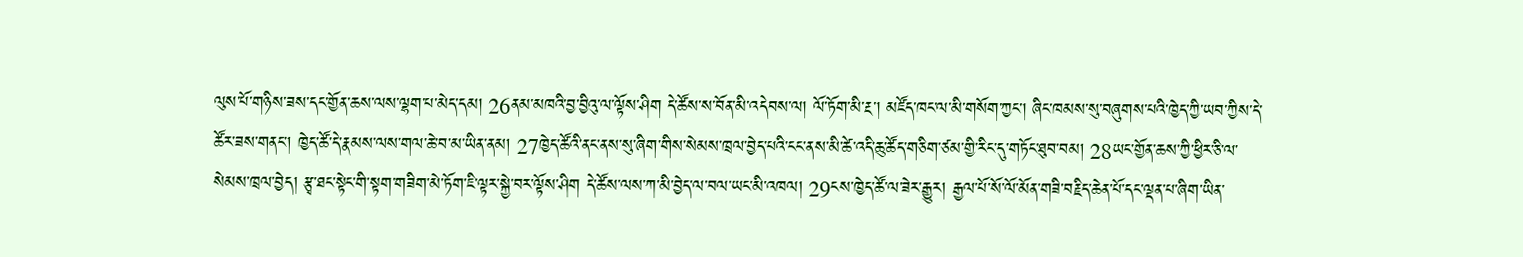ལུས་པོ་གཉིས་ཟས་དང་གྱོན་ཆས་ལས་ལྷག་པ་མེད་དམ། 26ནམ་མཁའི་བྱ་བྱིའུ་ལ་ལྟོས་ཤིག དེ་ཚོས་ས་བོན་མི་འདེབས་ལ། ལོ་ཏོག་མི་རྔ་། མཛོད་ཁང་ལ་མི་གསོག་ཀྱང་། ཞིང་ཁམས་སུ་བཞུགས་པའི་ཁྱེད་ཀྱི་ཡབ་ཀྱིས་དེ་ཚོར་ཟས་གནང་། ཁྱེད་ཚོ་དེ་རྣམས་ལས་གལ་ཆེ་བ་མ་ཡིན་ནམ། 27ཁྱེད་ཚོའི་ནང་ནས་སུ་ཞིག་གིས་སེམས་ཁྲལ་བྱེད་པའི་ངང་ནས་མི་ཚེ་འདི་ཆུ་ཚོད་གཅིག་ཙམ་གྱི་རིང་དུ་གཏོང་ཐུབ་བམ། 28ཡང་གྱོན་ཆས་ཀྱི་ཕྱིར་ཅི་ལ་སེམས་ཁྲལ་བྱེད། རྩྭ་ཐང་སྟེང་གི་སྟག་གཟིག་མེ་ཏོག་ཇི་ལྟར་སྐྱེ་བར་ལྟོས་ཤིག དེ་ཚོས་ལས་ཀ་མི་བྱེད་ལ་བལ་ཡང་མི་འཁལ། 29ངས་ཁྱེད་ཚོ་ལ་ཟེར་རྒྱུར། རྒྱལ་པོ་སོ་ལོ་མོན་གཟི་བརྗིད་ཆེན་པོ་དང་ལྡན་པ་ཞིག་ཡིན་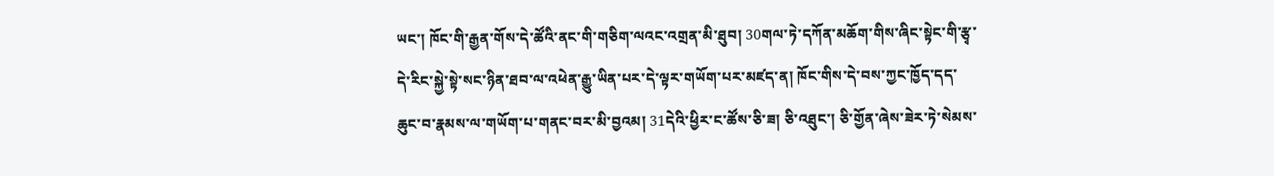ཡང་། ཁོང་གི་རྒྱན་གོས་དེ་ཚོའི་ནང་གི་གཅིག་ལའང་འགྲན་མི་ཐུབ། 30གལ་ཏེ་དཀོན་མཆོག་གིས་ཞིང་སྟེང་གི་རྩྭ་དེ་རིང་སྐྱེ་སྟེ་སང་ཉིན་ཐབ་ལ་འཕེན་རྒྱུ་ཡིན་པར་དེ་ལྟར་གཡོག་པར་མཛད་ན། ཁོང་གིས་དེ་བས་ཀྱང་ཁྱོད་དད་ཆུང་བ་རྣམས་ལ་གཡོག་པ་གནང་བར་མི་བྱའམ། 31དེའི་ཕྱིར་ང་ཚོས་ཅི་ཟ། ཅི་འཐུང་། ཅི་གྱོན་ཞེས་ཟེར་ཏེ་སེམས་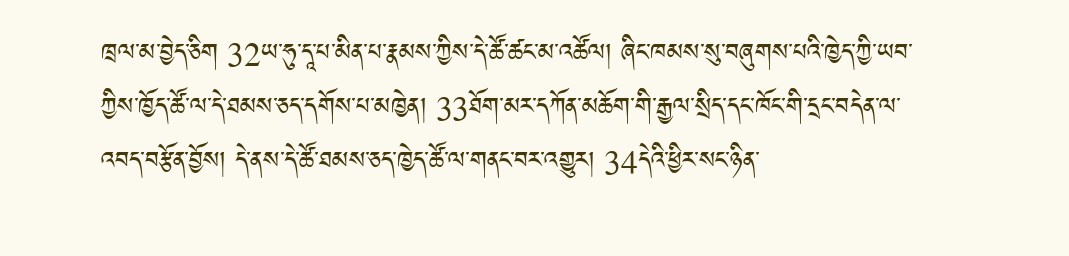ཁྲལ་མ་བྱེད་ཅིག 32ཡ་ཧུ་དཱ་པ་མིན་པ་རྣམས་ཀྱིས་དེ་ཚོ་ཚང་མ་འཚོལ། ཞིང་ཁམས་སུ་བཞུགས་པའི་ཁྱེད་ཀྱི་ཡབ་ཀྱིས་ཁྱོད་ཚོ་ལ་དེ་ཐམས་ཅད་དགོས་པ་མཁྱེན། 33ཐོག་མར་དཀོན་མཆོག་གི་རྒྱལ་སྲིད་དང་ཁོང་གི་དྲང་བདེན་ལ་འབད་བརྩོན་བྱོས། དེ་ནས་དེ་ཚོ་ཐམས་ཅད་ཁྱེད་ཚོ་ལ་གནང་བར་འགྱུར། 34དེའི་ཕྱིར་སང་ཉིན་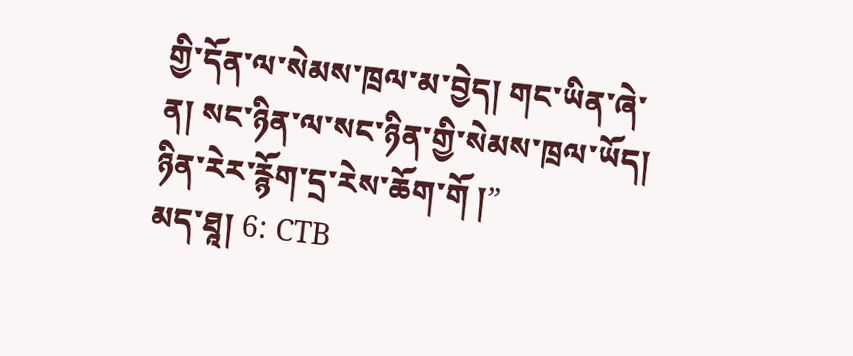གྱི་དོན་ལ་སེམས་ཁྲལ་མ་བྱེད། གང་ཡིན་ཞེ་ན། སང་ཉིན་ལ་སང་ཉིན་གྱི་སེམས་ཁྲལ་ཡོད། ཉིན་རེར་རྙོག་དྲ་རེས་ཆོག་གོ །”
མད་ཐཱ། 6: CTB